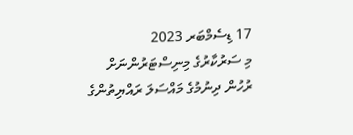17 ޑިސެމްބަރ 2023
މި ސަރުކާރުގެ މިނިސްޓަރުންނަށް ރުހުން ދިނުމުގެ މައްސަލަ ރައްޔިތުންގެ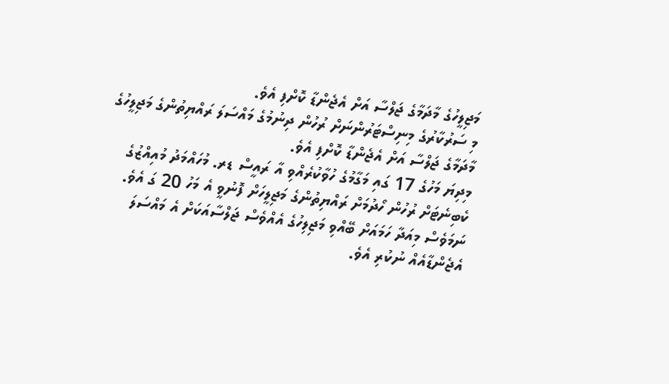މަޖިލީހުގެ މާދަމާގެ ޖަލްސާ އަށް އެޖެންޑާ ކޮށްފި އެވެ.
މި ސަރުކާރުގެ މިނިސްޓަރުންނަށް ރުހުން ދިނުމުގެ މައްސަލަ ރައްޔިތުންގެ މަޖިލީހުގެ މާދަމާގެ ޖަލްސާ އަށް އެޖެންޑާ ކޮށްފި އެވެ.
މިދިޔަ މަހުގެ 17 ގައި މަގާމުގެ ހުވާކުރެއްވި އާ ރައީސް ޑރ. މުހައްމަދު މުއިއްޒުގެ ކެބިނެޓަށް ރުހުން ހޯދުމަށް ރައްޔިތުންގެ މަޖިލީހަށް ފޮނުވީ އެ މަހު 20 ގަ އެވެ.
ނަމަވެސް މިއަދާ ހަމައަށް ބޭއްވި މަޖިލިހުގެ އެއްވެސް ޖަލްސާއަކަށް އެ މައްސަލަ އެޖެންޑާއެއް ނުކުރި އެވެ.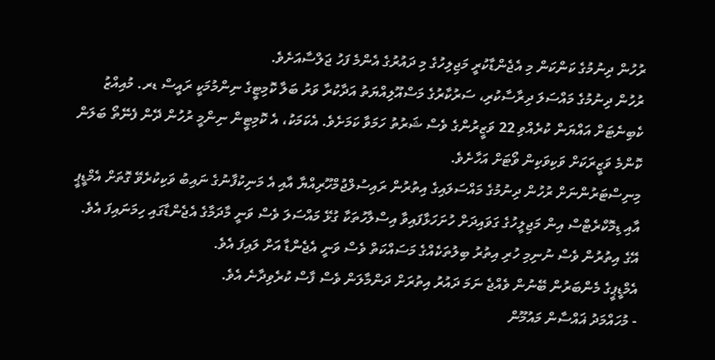ރުހުން ދިނުމުގެ ކަންކަން މި އެޖެންޑާކުރީ މަޖިލިހުގެ މި ދައުރުގެ އެންމެ ފަހު ޖަލްސާއަށެވެ.
ރުހުން ދިނުމުގެ މައްސަލަ ދިރާސާކުރި، ސަރުކާރުގެ މަސްއޫލިއްޔަތު އަދާކުރާ ވަރު ބަލާ ކޮމިޓީގެ ނިންމުމަކީ ރައީސް ޑރ. މުއިއްޒު ކެބިނެޓަށް އައްޔަން ކުރެއްވި 22 ވަޒީރުންގެ ވެސް ޝަރުތު ހަމަވާ ކަމަށެވެ. އެކަމަކު، އެ ކޮމިޓީން ނިންމީ ރުހުން ދޭން ފެނޭތޯ ބަލަން ކޮންމެ ވަޒީރަކަށް ވަކިވަކިން ވޯޓަށް އަހާށެވެ.
މިނިސްޓަރުންނަށް ރުހުން ދިނުމުގެ މައްސަލައިގެ އިތުރުން ރައިސުލްޖުމްހޫރިއްޔާ އާއި އެ މަނިކުފާނުގެ ނައިބު ވަކިކުރެވޭ ގޮތަށް އެމްޑީޕީ އާއި ޑިމޮކްރެޓްސް އިން މަޖިލީހުގެ ގަވައިދަށް ހުށަހަޅާފައިވާ އިސްލާހުތަކާ ގުޅޭ މައްސަލަ ވެސް ވަނީ މާދަމާގެ އެޖެންޑާގައި ހިމަނައިފަ އެވެ.
އޭގެ އިތުރުން ވެސް ނުނިމި ހުރި އިތުރު ބިލުތަކެއްގެ މަސައްކަތް ވެސް ވަނީ އެޖެންޑާ އަށް ލައިފަ އެވެ.
އެމްޑީޕީގެ މެންބަރުން ބޭނުން ވެއްޖެ ނަމަ ދައުރު އިތުރަށް ދަންމާލަން ވެސް ފާސް ކުރެވިދާނެ އެވެ.
- މުހައްމަދު ޣައްސާން މައުމޫން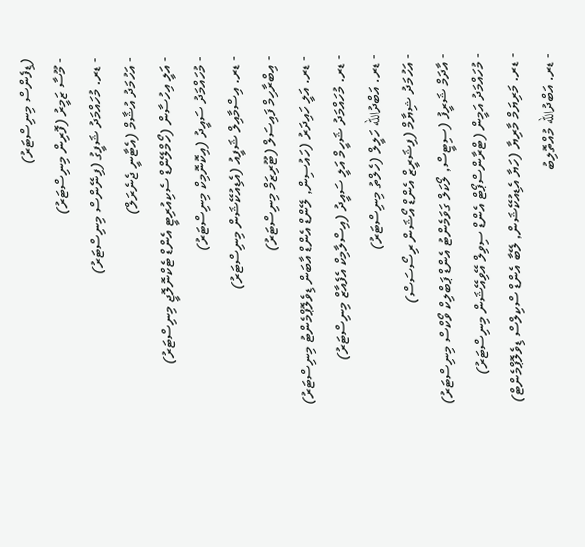(ޑިފެންސް މިނިސްޓަރު)
- މޫސާ ޒަމީރު (ފޮރިން މިނިސްޓަރު)
- ޑރ. މުހައްމަދު ޝަފީގު (ފިނޭންސް މިނިސްޓަރު)
- އަހުމަދު އުޝާމް (އެޓާނީ ޖެނެރަލް)
- އަލީ އިހުސާން (ހޯމްލޭންޑް ސެކިއުރިޓީ އެންޑް ޓެކްނޮލޮޖީ މިނިސްޓަރު)
- މުހައްމަދު ސައީދު (އިކޮނޮމިކް މިނިސްޓަރު)
- ޑރ. އިސްމާއިލް ޝަފީއު (އެޑިއުކޭޝަން މިނިސްޓަރު)
- އިބްރާހިމް ފައިސަލް (ޓޫރިޒަމް މިނިސްޓަރު)
- ޑރ. އަލީ ހައިދަރު (ހައުސިން, ލޭންޑް އެންޑް އާބަން ޑިވެލޮޕްމެންޓު މިނިސްޓަރު)
- ޑރ. މުހައްމަދު ޝަހީމް އަލީ ސައީދު (އިސްލާމިކް އެފެއާޒް މިނިސްޓަރު)
- ޑރ. އަބްދުالله ހަލީލް (ހެލްތު މިނިސްޓަރު)
- އަހުމަދު ޝިޔާމް (ފިޝަރީޒް އެންޑް އޯޝަން ރިސޯސަސް)
- އާދަމް ޝަރީފު (ސިޓީސް, ލޯކަލް ގަވަމެންޓު އެންޑް ޕަބްލިކް ވޯކްސް މިނިސްޓަރު)
- މުހައްމަދު އަމީން (ޓްރާންސްޕޯޓް އެންޑް ސިވިލް އޭވިއޭޝަން މިނިސްޓަރު)
- ޑރ. މަރިޔަމް މާރިޔާ (ހަޔާ އެޑިއުކޭޝަން, ލޭބާ އެންޑް ސްކިލްސް ޑިވެލޮޕްމެންޓް)
- ޑރ. އަބްދުالله މުއްތޮލިބު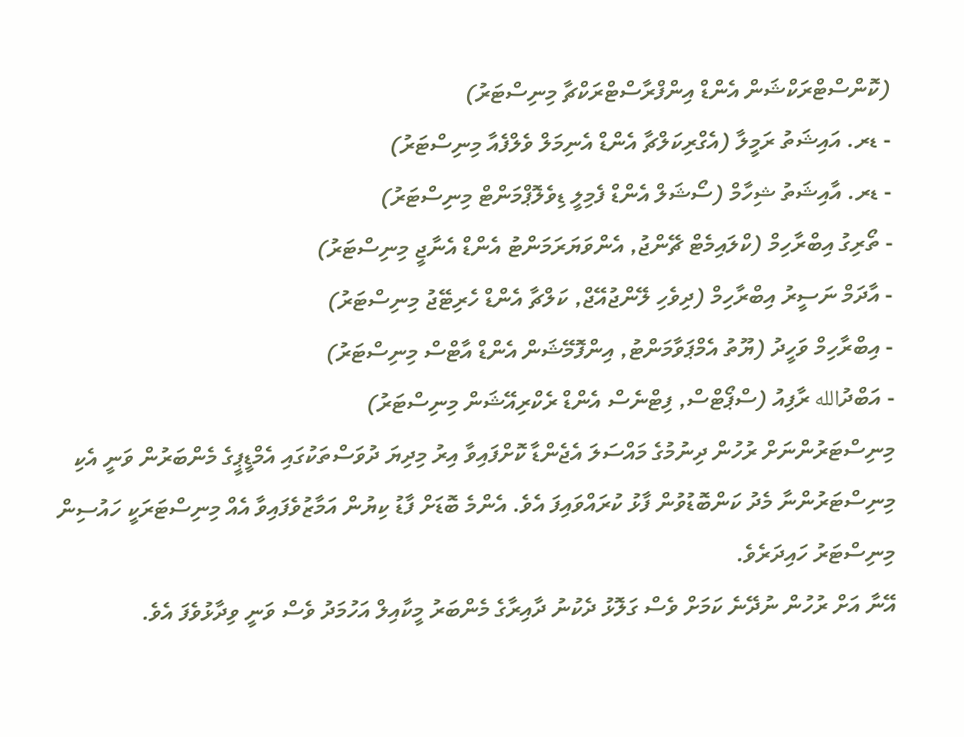(ކޮންސްޓްރަކްޝަން އެންޑް އިންފްރާސްޓްރަކްޗާ މިނިސްޓަރު)
- ޑރ. އައިޝަތު ރަމީލާ (އެގްރިކަލްޗާ އެންޑް އެނިމަލް ވެލްފެއާ މިނިސްޓަރު)
- ޑރ. އާއިޝަތު ޝިހާމް (ސޯޝަލް އެންޑް ފެމިލީ ޑިވެލޮޕްމަންޓް މިނިސްޓަރު)
- ތޯރިގު އިބްރާހިމް (ކްލައިމެޓް ޗޭންޖު, އެންވަޔަރަމަންޓު އެންޑް އެނާޖީ މިނިސްޓަރު)
- އާދަމް ނަސީރު އިބްރާހިމް (ދިވެހި ލޭންޖުއޭޖް, ކަލްޗާ އެންޑް ހެރިޓޭޖު މިނިސްޓަރު)
- އިބްރާހިމް ވަހީދު (ޔޫތު އެމްޕަވާމަންޓު, އިންފޮމޭޝަން އެންޑް އާޓްސް މިނިސްޓަރު)
- އަބްދުالله ރާފިއު (ސްޕޯޓްސް, ފިޓްނެސް އެންޑް ރެކްރިއޭޝަން މިނިސްޓަރު)
މިނިސްޓަރުންނަށް ރުހުން ދިނުމުގެ މައްސަލަ އެޖެންޑާ ކޮށްފައިވާ އިރު މިދިޔަ ދުވަސްތަކުގައި އެމްޑީޕީގެ މެންބަރުން ވަނީ އެކި މިނިސްޓަރުންނާ މެދު ކަންބޮޑުވުން ފާޅު ކުރައްވައިފަ އެވެ. އެންމެ ބޮޑަށް ފާޑު ކިޔުން އަމާޒުވެފައިވާ އެއް މިނިސްޓަރަކީ ހައުސިން މިނިސްޓަރު ހައިދަރެވެ.
އޭނާ އަށް ރުހުން ނުދޭނެ ކަމަށް ވެސް ގަލޮޅު ދެކުނު ދާއިރާގެ މެންބަރު މީކާއިލް އަހުމަދު ވެސް ވަނީ ވިދާޅުވެފަ އެވެ.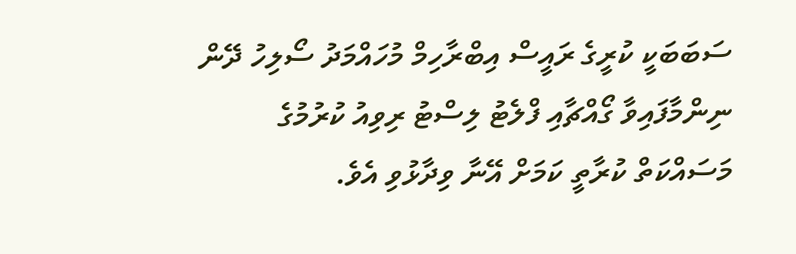ސަބަބަކީ ކުރީގެ ރައީސް އިބްރާހިމް މުހައްމަދު ސޯލިހު ދޭން ނިންމާފައިވާ ގޯއްޗާއި ފްލެޓު ލިސްޓު ރިވިއު ކުރުމުގެ މަސައްކަތް ކުރާތީ ކަމަށް އޭނާ ވިދާޅުވި އެވެ.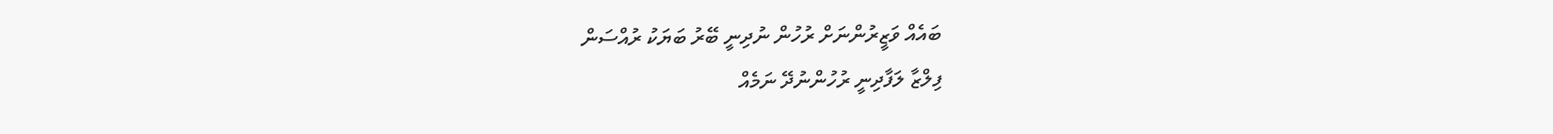ބައެއް ވަޒީރުންނަށް ރުހުން ނުދިނީ ބޭރު ބަޔަކު ރުއްސަން
ފިލްޒާ ލަފާދިނީ ރުހުންނުދޭ ނަމެއް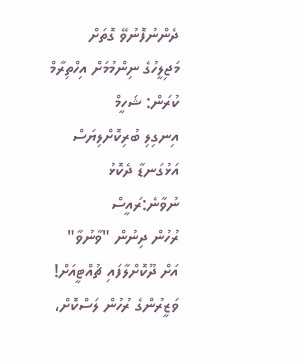ދެންނުފޮނުވޭ ގޮތަށް
މަޖިލީހުގެ ނިންމުމަށް އިހްތިރާމް ކުރަން: ޝަހީމް
އިނގިލި ބުރިކޮށްލިޔަސް އަޅުގަނޑާ ދެކޮޅު ނުވާނެ:ރައީސް
ރުހުން ދިނުން "ވާނުވާ" އަށް ދޫކޮށްލާފައި ޗުއްޓީއަށް!
ވަޒީރުންގެ ރުހުން ލަސްކޮށް،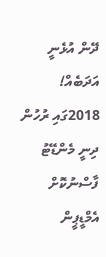ދޭން އުޅެނީ އަދަބެއް!
2018ގައި ރުހުން ދިނީ މެންޑޭޓު ފާސްނުކޮށް
އެމްޑީޕީން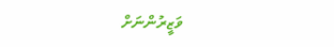ވަޒީރުންނަށް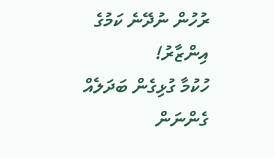ރުހުން ނުދޭނެ ކަމުގެ އިންޒާރު!
ހުކުމާ ގުޅިގެން ބަދަލެއް ގެންނަން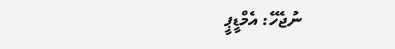ނުޖެހޭ: އެމްޑީޕީ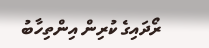ރޯދައިގެ ކުރިން އިންތިހާބު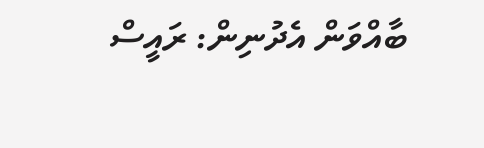ބާއްވަން އެދުނިން: ރައީސް